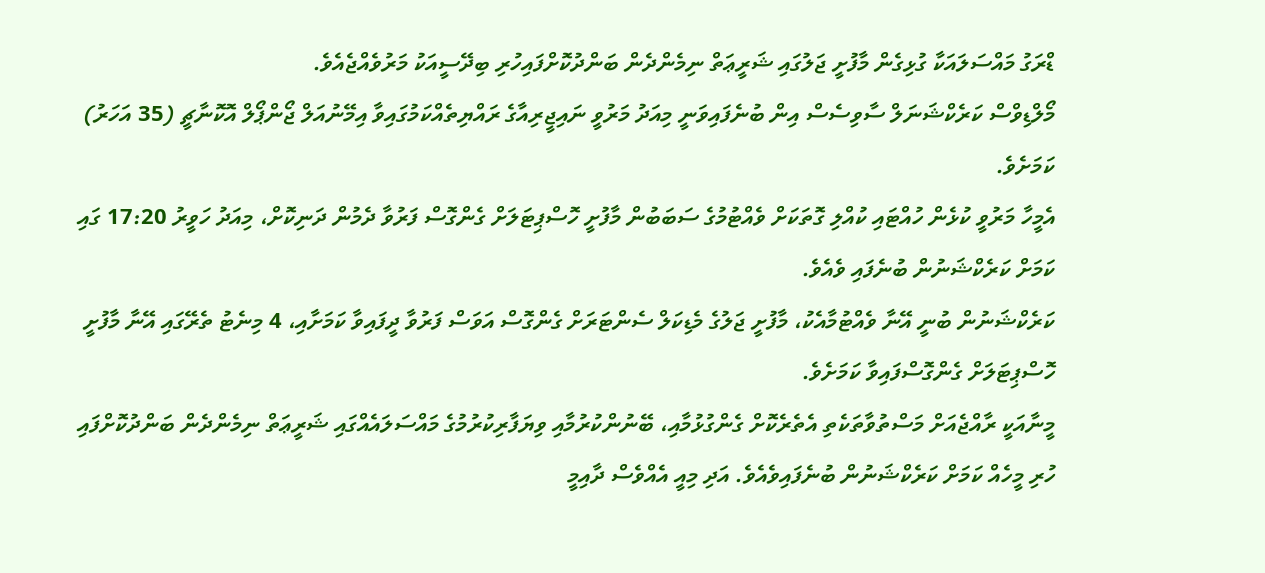ޑްރަގު މައްސަލައަކާ ގުޅިގެން މާފުށީ ޖަލުގައި ޝަރީޢަތް ނިމެންދެން ބަންދުކޮށްފައިހުރި ބިދޭސީއަކު މަރުވެއްޖެއެވެ.
މޯލްޑިވްސް ކަރެކްޝަނަލް ސާވިސެސް އިން ބުނެފައިވަނީ މިއަދު މަރުވީ ނައިޖީރިއާގެ ރައްޔިތެއްކަމުގައިވާ އިމޭނުއަލް ޖޯންޕޯލް އޮކޮނާޗީ (35 އަހަރު) ކަމަށެވެ.
އެމީހާ މަރުވީ ކުޅެން ހުއްޓައި ކުއްލި ގޮތަކަށް ވެއްޓުމުގެ ސަބަބުން މާފުށީ ހޮސްޕިޓަލަށް ގެންގޮސް ފަރުވާ ދެމުން ދަނިކޮށް، މިއަދު ހަވީރު 17:20 ގައި ކަމަށް ކަރެކްޝަނުން ބުނެފައި ވެއެވެ.
ކަރެކްޝަނުން ބުނީ އޭނާ ވެއްޓުމާއެކު، މާފުށީ ޖަލުގެ މެޑިކަލް ސެންޓަރަށް ގެންގޮސް އަވަސް ފަރުވާ ދީފައިވާ ކަމަށާއި، 4 މިނެޓު ތެރޭގައި އޭނާ މާފުށީ ހޮސްޕިޓަލަށް ގެންގޮސްފައިވާ ކަމަށެވެ.
މީނާއަކީ ރާއްޖެއަށް މަސްތުވާތަކެތި އެތެރެކޮށް ގެންގުޅުމާއި، ބޭނުންކުރުމާއި ވިޔަފާރިކުރުމުގެ މައްސަލައެއްގައި ޝަރީޢަތް ނިމެންދެން ބަންދުކޮށްފައި ހުރި މީހެއް ކަމަށް ކަރެކްޝަނުން ބުނެފައިވެއެވެ. އަދި މިއީ އެއްވެސް ދާއިމީ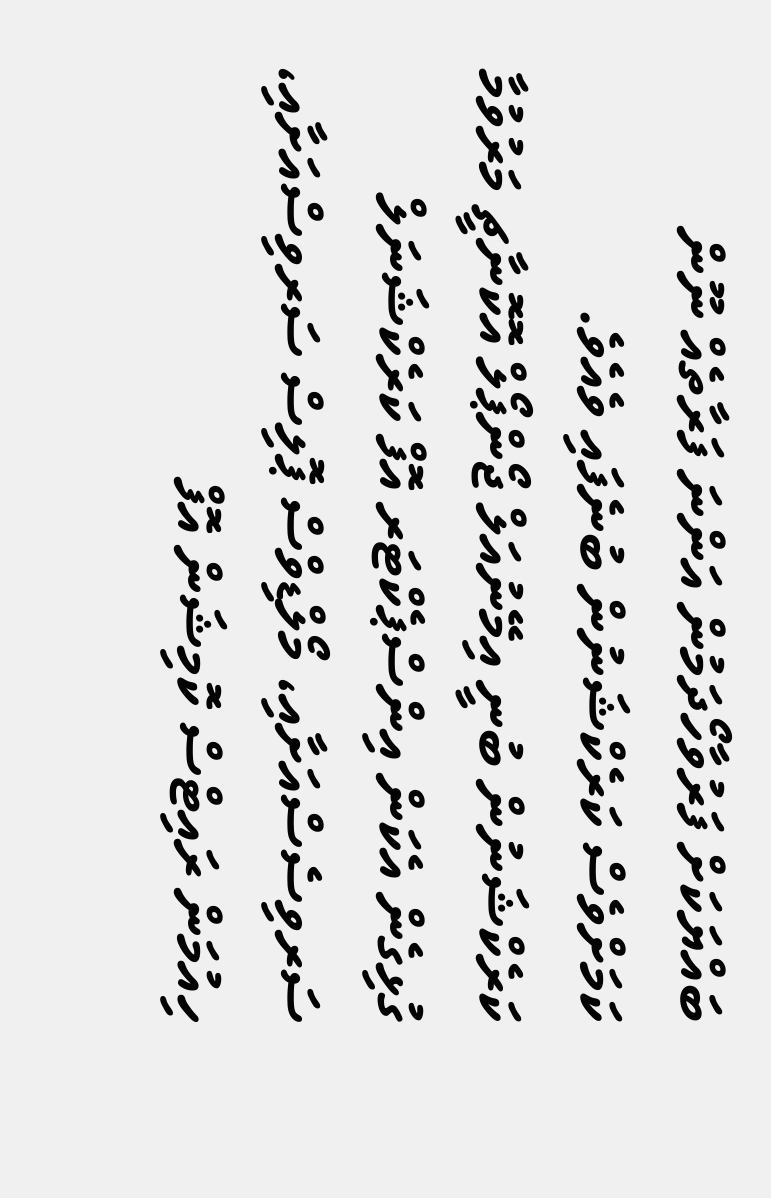ބައްޔަކަށް ފަރުވާހޯދަމުން އަންނަ ފަރާތެއް ނޫން ކަމަށްވެސް ކަރެކްޝަނުން ބުނެފައި ވެއެވެ.
ކަރެކްޝަނުން ބުނީ އިމޭނުއަލް ޖޯންޕޯލް އޮކޮނާޗީ މަރުވުމާ ގުޅިގެން އެކަން އިންސްޕެކްޓަރ އޮފް ކަރެކްޝަނަލް ސަރވިސެސްއަށާއި، މޯލްޑިވްސް ޕޮލިސް ސަރވިސްއަށާއި، ހިއުމަން ރައިޓްސް ކޮމިޝަން އޮފް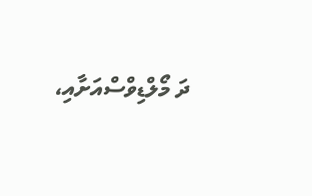ދަ މޯލްޑިވްސްއަށާއި،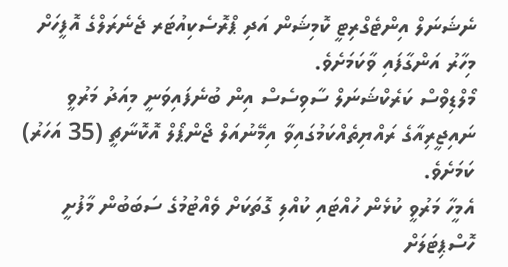ނެޝަނަލް އިންޓެގްރިޓީ ކޮމިޝަން އަދި ޕްރޮސެކިއުޓަރ ޖެނެރަލްގެ އޮފީހަށް މިހާރު އަންގާފައި ވާކަމަށެވެ.
މޯލްޑިވްސް ކަރެކްޝަނަލް ސާވިސެސް އިން ބުނެފައިވަނީ މިއަދު މަރުވީ ނައިޖީރިއާގެ ރައްޔިތެއްކަމުގައިވާ އިމޭނުއަލް ޖޯންޕޯލް އޮކޮނާޗީ (35 އަހަރު) ކަމަށެވެ.
އެމީހާ މަރުވީ ކުޅެން ހުއްޓައި ކުއްލި ގޮތަކަށް ވެއްޓުމުގެ ސަބަބުން މާފުށީ ހޮސްޕިޓަލަށް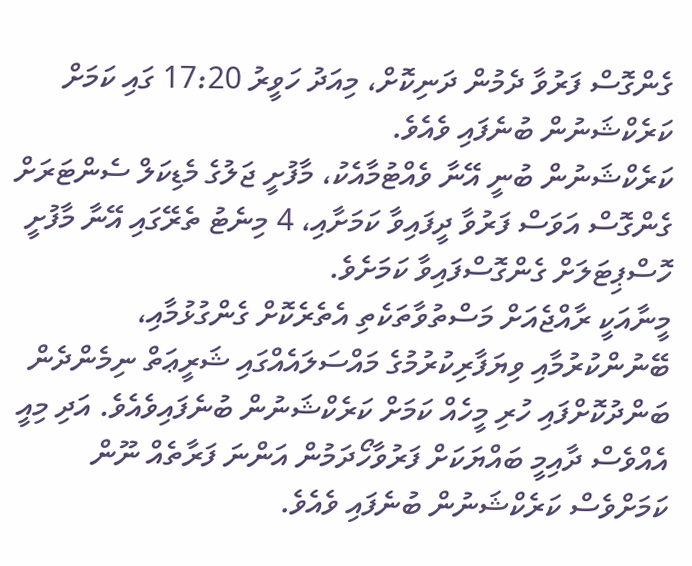ގެންގޮސް ފަރުވާ ދެމުން ދަނިކޮށް، މިއަދު ހަވީރު 17:20 ގައި ކަމަށް ކަރެކްޝަނުން ބުނެފައި ވެއެވެ.
ކަރެކްޝަނުން ބުނީ އޭނާ ވެއްޓުމާއެކު، މާފުށީ ޖަލުގެ މެޑިކަލް ސެންޓަރަށް ގެންގޮސް އަވަސް ފަރުވާ ދީފައިވާ ކަމަށާއި، 4 މިނެޓު ތެރޭގައި އޭނާ މާފުށީ ހޮސްޕިޓަލަށް ގެންގޮސްފައިވާ ކަމަށެވެ.
މީނާއަކީ ރާއްޖެއަށް މަސްތުވާތަކެތި އެތެރެކޮށް ގެންގުޅުމާއި، ބޭނުންކުރުމާއި ވިޔަފާރިކުރުމުގެ މައްސަލައެއްގައި ޝަރީޢަތް ނިމެންދެން ބަންދުކޮށްފައި ހުރި މީހެއް ކަމަށް ކަރެކްޝަނުން ބުނެފައިވެއެވެ. އަދި މިއީ އެއްވެސް ދާއިމީ ބައްޔަކަށް ފަރުވާހޯދަމުން އަންނަ ފަރާތެއް ނޫން ކަމަށްވެސް ކަރެކްޝަނުން ބުނެފައި ވެއެވެ.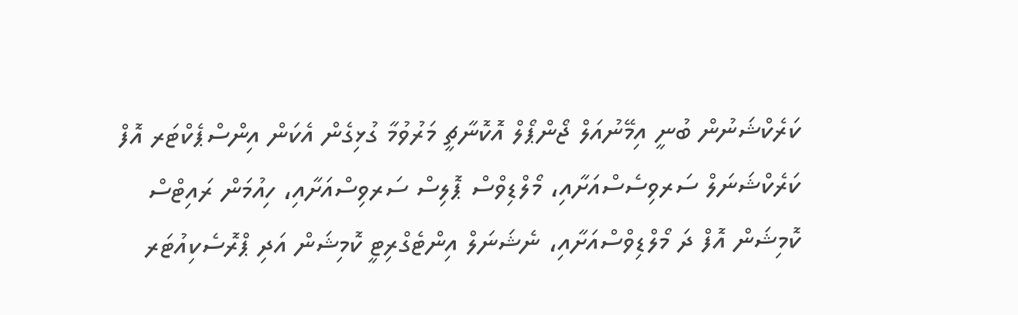ކަރެކްޝަނުން ބުނީ އިމޭނުއަލް ޖޯންޕޯލް އޮކޮނާޗީ މަރުވުމާ ގުޅިގެން އެކަން އިންސްޕެކްޓަރ އޮފް ކަރެކްޝަނަލް ސަރވިސެސްއަށާއި، މޯލްޑިވްސް ޕޮލިސް ސަރވިސްއަށާއި، ހިއުމަން ރައިޓްސް ކޮމިޝަން އޮފް ދަ މޯލްޑިވްސްއަށާއި، ނެޝަނަލް އިންޓެގްރިޓީ ކޮމިޝަން އަދި ޕްރޮސެކިއުޓަރ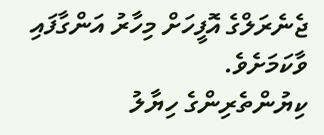ޖެނެރަލްގެ އޮފީހަށް މިހާރު އަންގާފައި ވާކަމަށެވެ.
ކިޔުންތެރިންގެ ހިޔާލު